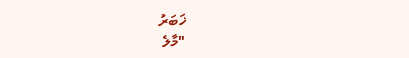ޚަބަރު
"މާލެ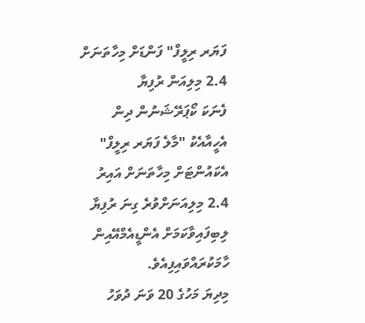ފަޔަރ ރިލީފް" ފަންޑަށް މިހާތަނަށް 2.4 މިލިއަން ރުފިޔާ
ފެނަކަ ކޯޕަރޭޝަނުން ދިން އެހީއާއެކު "މާލެ ފަޔަރ ރިލީފް" އެކައުންޓަށް މިހާތަނަށް އައިރު 2.4 މިލިއަނަށްވުރެ ގިނަ ރުފިޔާ ލިބިފައިވާކަމަށް އެންޑީއެމްއޭއިން ހާމަކުރައްވައިފިއެވެ.
މިދިޔަ މަހުގެ 20 ވަނަ ދުވަހު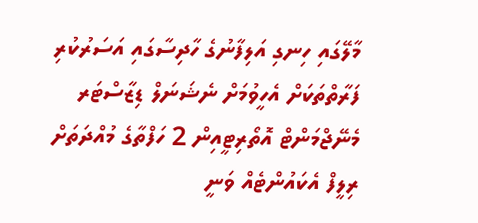މާލޭގައި ހިނގި އަލިފާނުގެ ހާދިސާގައި އަސަރުކުރި ފަރާތްތަކަށް އެހީވުމަށް ނެޝަނަލް ޑިޒާސްޓަރ މެނޭޖްމަންޓް އޮތޯރިޓީއިން 2 ހަފްތާގެ މުއްދަތަށް ރިލީފް އެކައުންޓެއް ވަނީ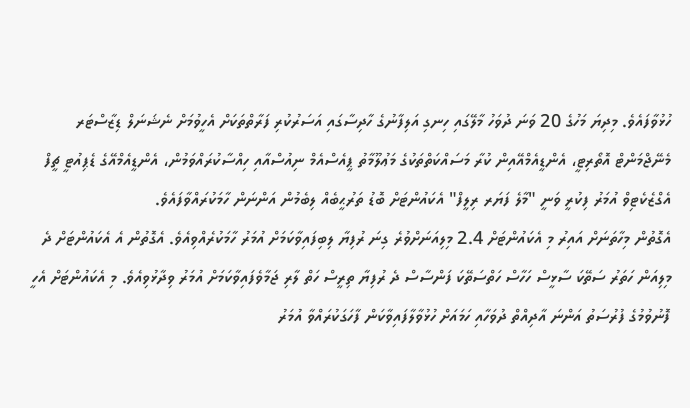ހުޅުވާފައެވެ. މިދިޔަ މަހުގެ 20 ވަނަ ދުވަހު މާލޭގައި ހިނގި އަލިފާނުގެ ހާދިސާގައި އަސަރުކުރި ފަރާތްތަކަށް އެހީވުމަށް ނެޝަނަލް ޑިޒާސްޓަރ މެނޭޖްމަންޓް އޮތޯރިޓީ، އެންޑީއެމްއޭއިން ކުރާ މަސައްކަތްތަކުގެ މަޢުލޫމާތު ޕީއެސްއެމް ނިއުސްއާއި ހިއްސާކުރައްވަމުން، އެންޑީއެމްއޭގެ ޑެޕިއުޓީ ޗީފް އެގްޒެކެޓިވް އުމަރު ފިކުރީ ވަނީ "މާލެ ފަޔަރ ރިލީފް" އެކައުންޓަށް ބޮޑު ތަރުޙީބެއް ލިބެމުން އަންނަން ހާމަކުރައްވާފައެވެ.
އެގޮތުން މިހާތަނަށް އައިރު މި އެކައުންޓަށް 2.4 މިލިއަނަށްވުރެ ގިނަ ރުފިޔާ ލިބިފައިވާކަމަށް އުމަރު ހާމަކުރެއްވިއެވެ. އެގޮތުން އެ އެކައުންޓަށް ދެ މިލިއަން ހަތަރު ސަތޭކަ ސާޅީސް ހަހާސް ހަތްސަތޭކަ ފަންސާސް ދެ ރުފިޔާ ތިރީސް ހަތް ލާރި ޖަމާވެފައިވާކަމަށް އުމަރު ވިދާޅުވިއެވެ. މި އެކައުންޓަށް އެހީ ފޮނުވުމުގެ ފުރުސަތު އަންނަ އާދިއްތް ދުވަހާއި ހަމައަށް ހުޅުވާލާފައިވާކަން ފާހަގަކުރައްވާ އުމަރު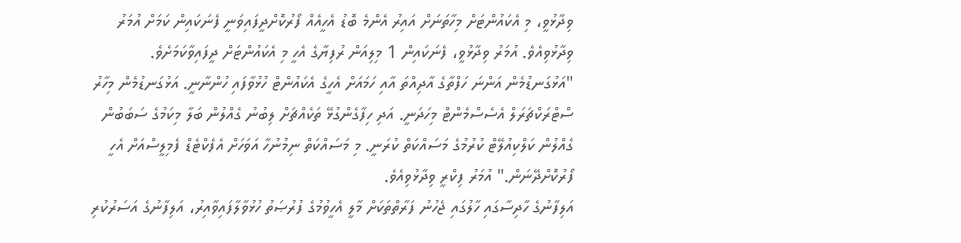ވިދާޅުވީ، މި އެކައުންޓަށް މިހާތަނަށް އައިރު އެންމެ ބޮޑު އެހީއެއް ފޯރުކޮށްދީފައިވަނީ ފެނަކައިން ކަމަށް އުމަރު ވިދާޅުވިއެވެ. އުމަރު ވިދާޅުވީ، ފެނަކައިން 1 މިލިއަން ރުފިޔާގެ އެހީ މި އެކައުންޓަށް ދީފައިވާކަމަށެވެ.
"އަޅުގަނޑުމެން އަންނަ ހަފްތާގެ އާދިއްތަ އާއި ހަމައަށް އެހީގެ އެކައުންޓް ހުޅުވާފައި ހުންނާނީ. އަޅުގަނޑުމެން މިހާރު ސްޓްރަކްޗަރަލް އެސެސްމެންޓް މިހަދަނީ. އަދި ހިފާގެންގުޅޭ ތަކެއްޗަށް ލިބުނު ގެއްލުން ބަލާ މިކަމުގެ ސަބަބުން ގެއްލުން ކަލްކިއުލޭޓް ކުރުމުގެ މަސައްކަތް ކުރަނީ. މި މަސައްކަތް ނިމުނުހާ އަވަހަށް އެފެކްޓެޑް ފެމިލީސްއަށް އެހީ ފޯރުކޮށްދޭނަން." އުމަރު ފިކްރީ ވިދާޅުވިއެވެ.
އަލިފާނުގެ ހާދިސާގައި ހާލުގައި ޖެހުނު ފަރާތްތަކަށް މާލީ އެހީވުމުގެ ފުރުޞަތު ހުޅުވާލާފައިވާއިރު، އަލިފާނުގެ އަސަރުކުރި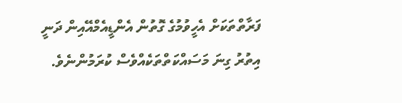ފަރާތްތަކަށް އެހީވުމުގެ ގޮތުން އެންޑީއެމްއޭއިން ދަނީ އިތުރު ގިނަ މަސައްކަތްތަކެއްވެސް ކުރަމުންނެވެ.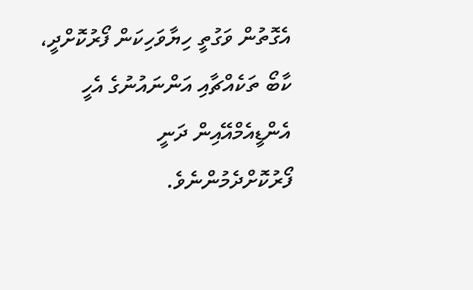އެގޮތުން ވަގުތީ ހިޔާވަހިކަން ފޯރުކޮށްދީ، ކާބޯ ތަކެއްޗާއި އަންނައުނުގެ އެހީ އެންޑީއެމްއޭއިން ދަނީ ފޯރުކޮށްދެމުންނެވެ.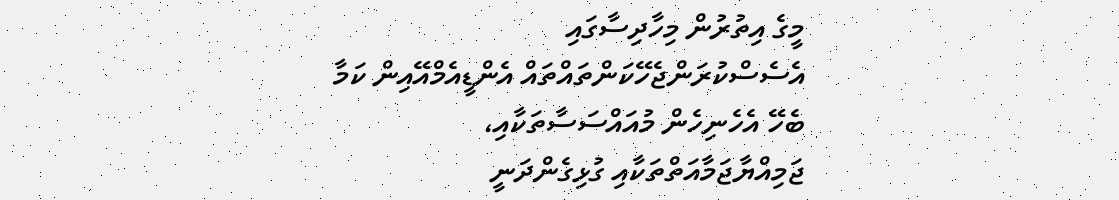މީގެ އިތުރުން މިހާދިސާގައި އެސެސްކުރަންޖެހޭކަންތައްތައް އެންޑީއެމްއޭއިން ކަމާ ބެހޭ އެހެނިހެން މުއައްސަސާތަކާއި، ޖަމިއްޔާޖަމާއަތްތަކާއި ގުޅިގެންދަނީ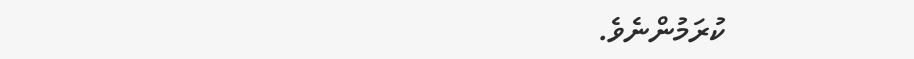ކުރަމުންނެވެ.